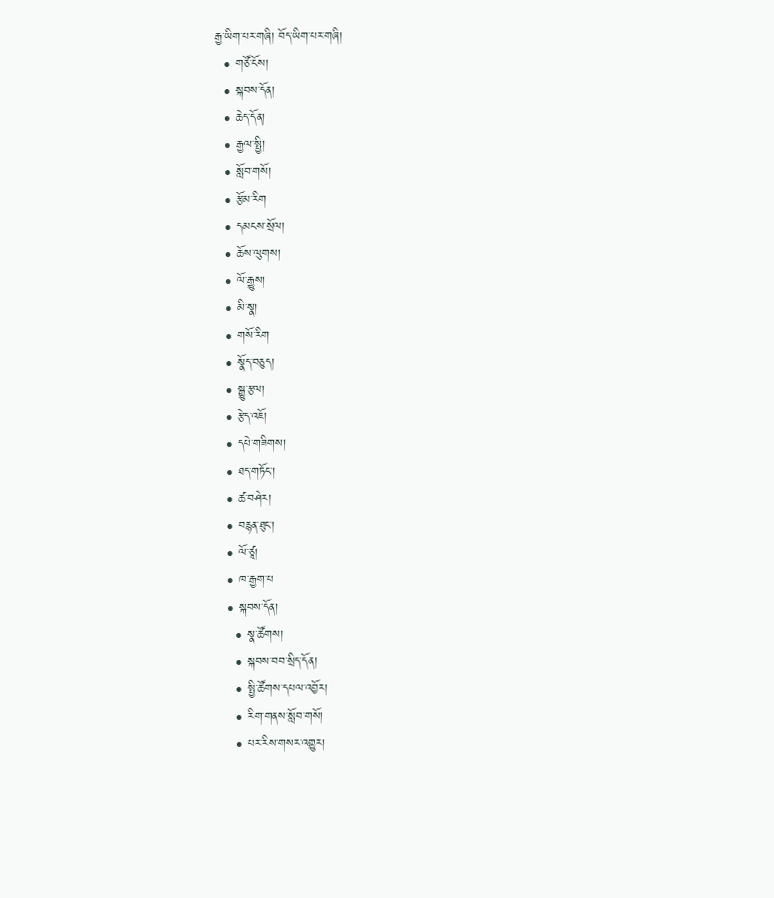རྒྱ་ཡིག་པར་གཞི། བོད་ཡིག་པར་གཞི།
  • གཙོ་ངོས།
  • སྐབས་དོན།
  • ཆེད་དོན།
  • རྒྱལ་སྤྱི།
  • སློབ་གསོ།
  • རྩོམ་རིག
  • དམངས་སྲོལ།
  • ཆོས་ལུགས།
  • ལོ་རྒྱུས།
  • མི་སྣ།
  • གསོ་རིག
  • སྣོད་བཅུད།
  • སྒྱུ་རྩལ།
  • རྩེད་འཇོ།
  • དཔེ་གཟིགས།
  • ཐད་གཏོང་།
  • ཚ་བཤེར།
  • བརྙན་ཐུང་།
  • ལོ་ཙཱ།
  • ཁ་རྒྱག་པ
  • སྐབས་དོན།
    • སྣ་ཚོགས།
    • སྐབས་བབ་སྲིད་དོན།
    • སྤྱི་ཚོགས་དཔལ་འབྱོར།
    • རིག་གནས་སློབ་གསོ།
    • པར་རིས་གསར་འགྱུར།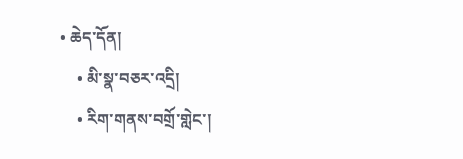• ཆེད་དོན།
    • མི་སྣ་བཅར་འདྲི།
    • རིག་གནས་བགྲོ་གླེང་།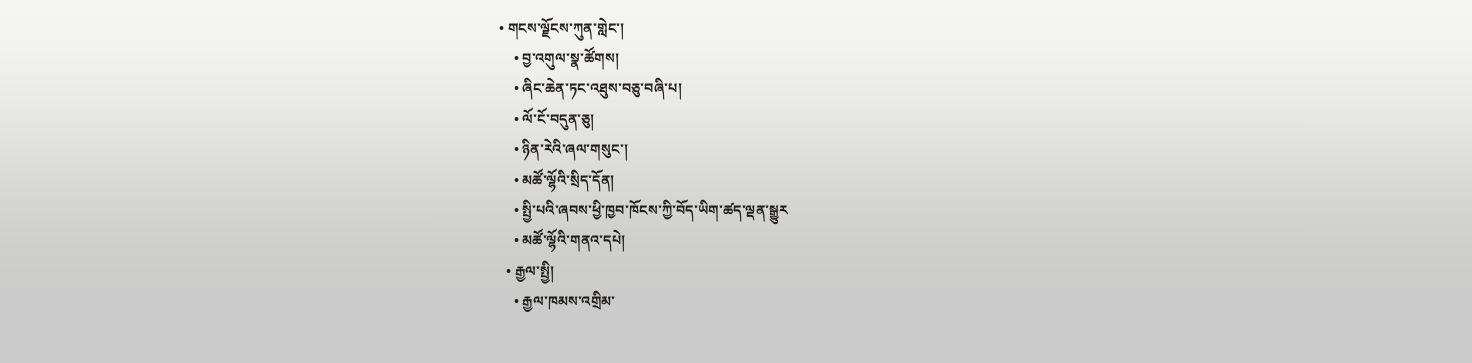• གངས་ལྗོངས་ཀུན་གླེང་།
    • བྱ་འགུལ་སྣ་ཚོགས།
    • ཞིང་ཆེན་ཏང་འཐུས་བཅུ་བཞི་པ།
    • ལོ་ངོ་བདུན་ཅུ།
    • ཉིན་རེའི་ཞལ་གསུང་།
    • མཚོ་ལྷོའི་སྲིད་དོན།
    • སྤྱི་པའི་ཞབས་ཕྱི་ཁྱབ་ཁོངས་ཀྱི་བོད་ཡིག་ཚད་ལྡན་སྒྱུར
    • མཚོ་ལྷོའི་གནའ་དཔེ།
  • རྒྱལ་སྤྱི།
    • རྒྱལ་ཁམས་འགྲིམ་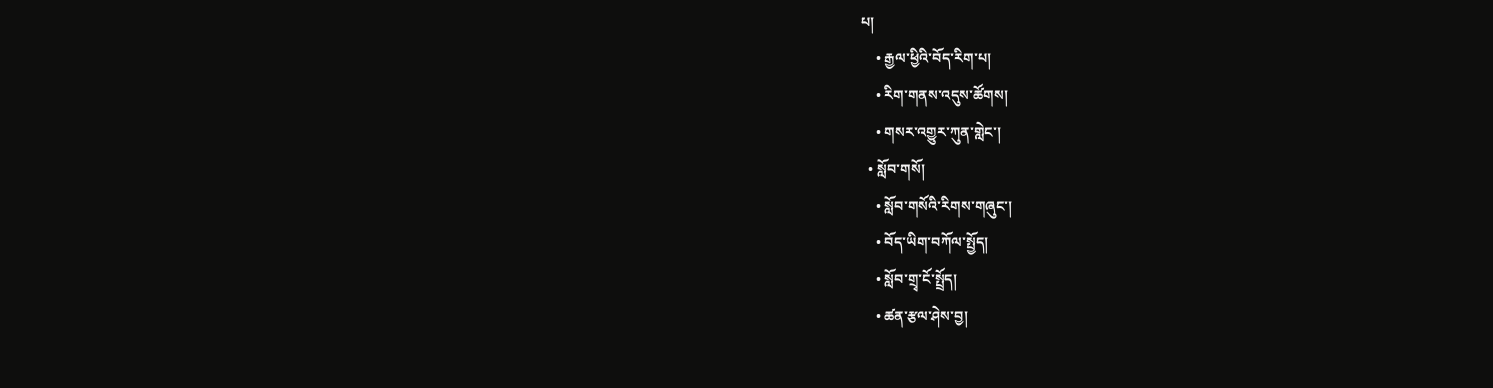པ།
    • རྒྱལ་ཕྱིའི་བོད་རིག་པ།
    • རིག་གནས་འདུས་ཚོགས།
    • གསར་འགྱུར་ཀུན་གླེང་།
  • སློབ་གསོ།
    • སློབ་གསོའི་རིགས་གཞུང་།
    • བོད་ཡིག་བཀོལ་སྤྱོད།
    • སློབ་གྲྭ་ངོ་སྤྲོད།
    • ཚན་རྩལ་ཤེས་བྱ།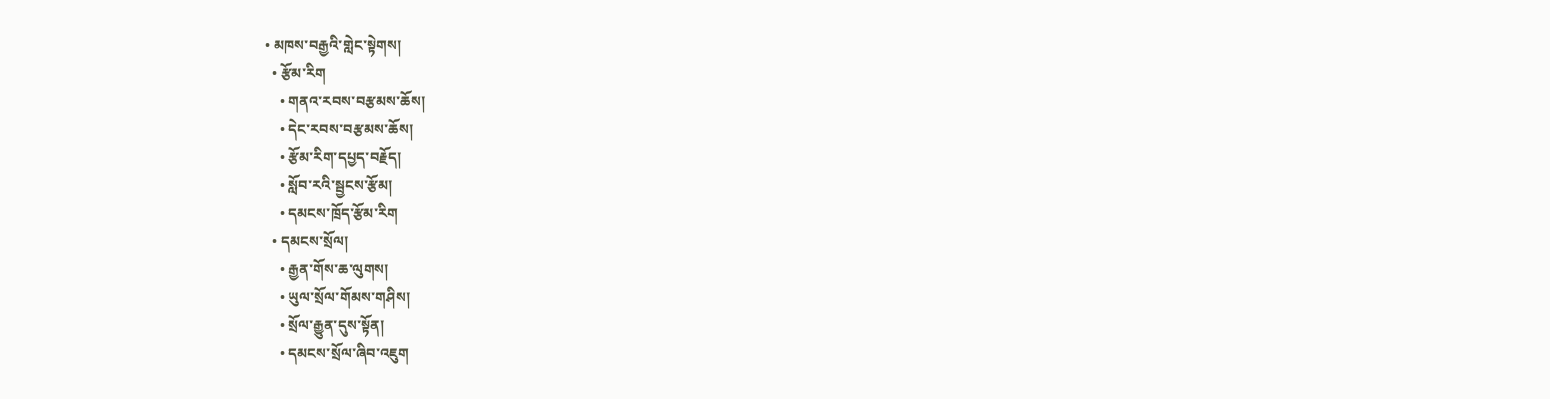• མཁས་བརྒྱའི་གླེང་སྟེགས།
  • རྩོམ་རིག
    • གནའ་རབས་བརྩམས་ཆོས།
    • དེང་རབས་བརྩམས་ཆོས།
    • རྩོམ་རིག་དཔྱད་བརྗོད།
    • སློབ་རའི་སྦྱངས་རྩོམ།
    • དམངས་ཁྲོད་རྩོམ་རིག
  • དམངས་སྲོལ།
    • རྒྱན་གོས་ཆ་ལུགས།
    • ཡུལ་སྲོལ་གོམས་གཤིས།
    • སྲོལ་རྒྱུན་དུས་སྟོན།
    • དམངས་སྲོལ་ཞིབ་འཇུག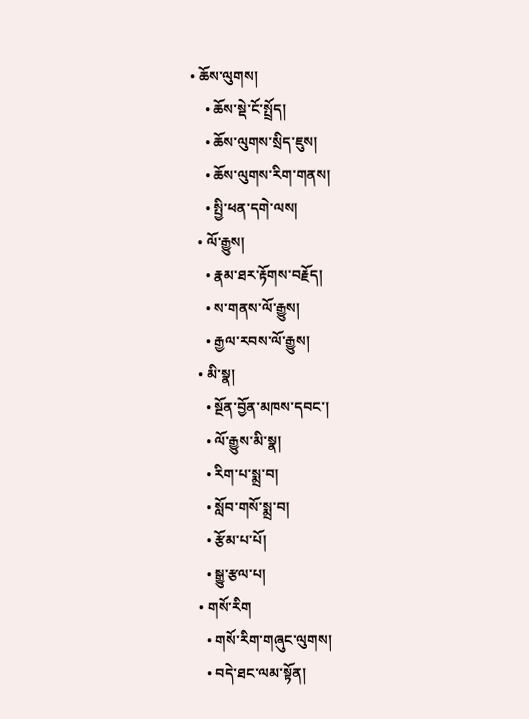• ཆོས་ལུགས།
    • ཆོས་སྡེ་ངོ་སྤྲོད།
    • ཆོས་ལུགས་སྲིད་ཇུས།
    • ཆོས་ལུགས་རིག་གནས།
    • སྤྱི་ཕན་དགེ་ལས།
  • ལོ་རྒྱུས།
    • རྣམ་ཐར་རྟོགས་བརྗོད།
    • ས་གནས་ལོ་རྒྱུས།
    • རྒྱལ་རབས་ལོ་རྒྱུས།
  • མི་སྣ།
    • སྔོན་བྱོན་མཁས་དབང་།
    • ལོ་རྒྱུས་མི་སྣ།
    • རིག་པ་སྨྲ་བ།
    • སློབ་གསོ་སྨྲ་བ།
    • རྩོམ་པ་པོ།
    • སྒྱུ་རྩལ་པ།
  • གསོ་རིག
    • གསོ་རིག་གཞུང་ལུགས།
    • བདེ་ཐང་ལམ་སྟོན།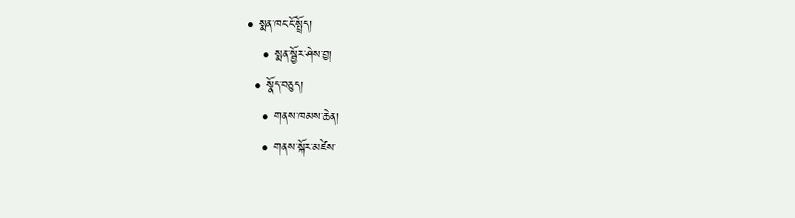• སྨན་ཁང་ངོ་སྤྲོད།
    • སྨན་སྦྱོར་ཤེས་བྱ།
  • སྣོད་བཅུད།
    • གནས་ཁམས་ཆེན།
    • གནས་སྐོར་མཛེས་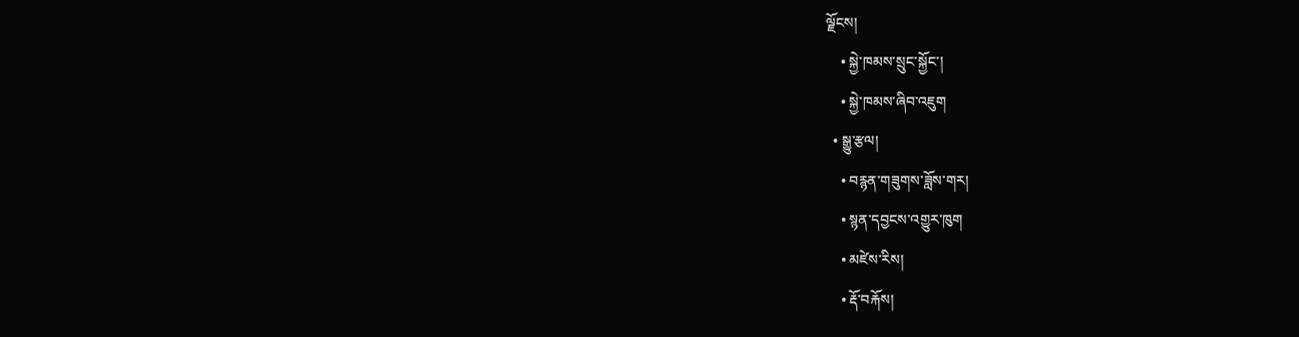ལྗོངས།
    • སྐྱེ་ཁམས་སྲུང་སྐྱོང་།
    • སྐྱེ་ཁམས་ཞིབ་འཇུག
  • སྒྱུ་རྩལ།
    • བརྙན་གཟུགས་ཟློས་གར།
    • སྙན་དབྱངས་འགྱུར་ཁུག
    • མཛེས་རིས།
    • རྡོ་བརྐོས།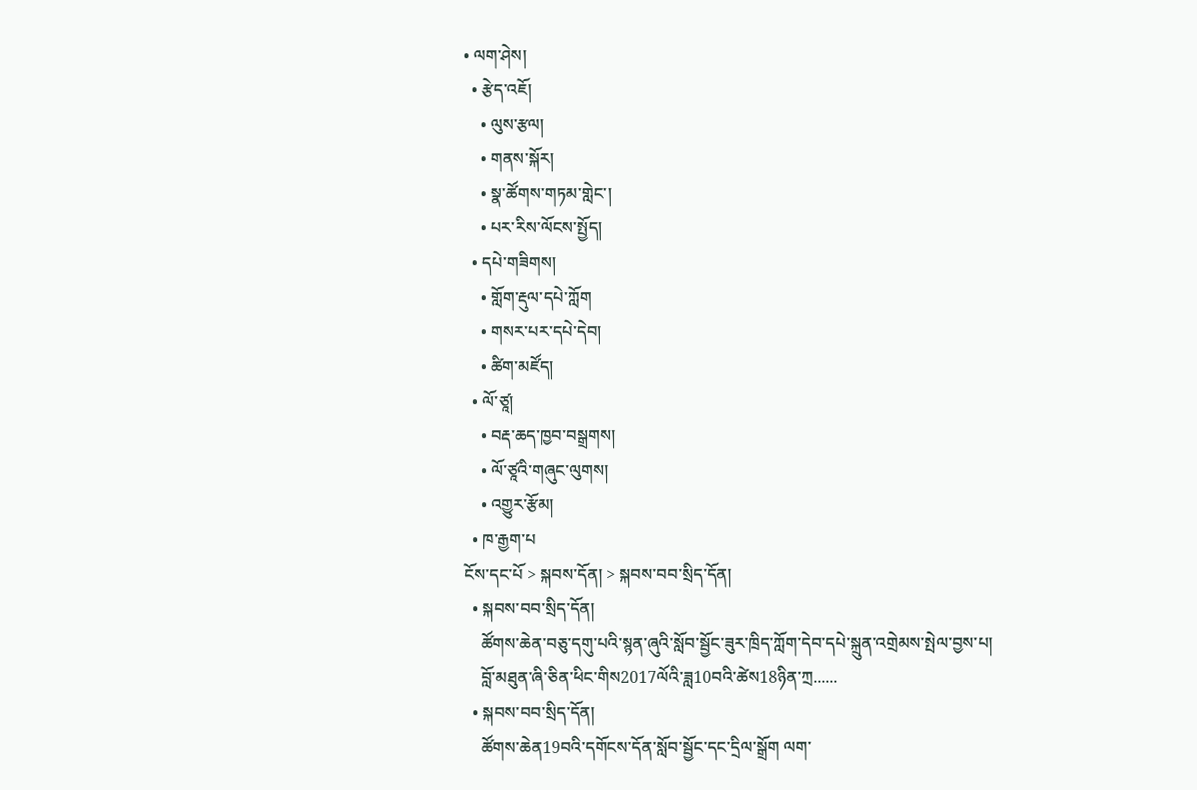• ལག་ཤེས།
  • རྩེད་འཇོ།
    • ལུས་རྩལ།
    • གནས་སྐོར།
    • སྣ་ཚོགས་གཏམ་གླེང་།
    • པར་རིས་ལོངས་སྤྱོད།
  • དཔེ་གཟིགས།
    • གློག་རྡུལ་དཔེ་ཀློག
    • གསར་པར་དཔེ་དེབ།
    • ཚིག་མཛོད།
  • ལོ་ཙཱ།
    • བརྡ་ཆད་ཁྱབ་བསྒྲགས།
    • ལོ་ཙཱའི་གཞུང་ལུགས།
    • འགྱུར་རྩོམ།
  • ཁ་རྒྱག་པ
ངོས་དང་པོ > སྐབས་དོན། > སྐབས་བབ་སྲིད་དོན།
  • སྐབས་བབ་སྲིད་དོན།
    ཚོགས་ཆེན་བཅུ་དགུ་པའི་སྙན་ཞུའི་སློབ་སྦྱོང་ཟུར་ཁྲིད་ཀློག་དེབ་དཔེ་སྐྲུན་འགྲེམས་སྤེལ་བྱས་པ།
    བློ་མཐུན་ཞི་ཅིན་ཕིང་གིས2017ལོའི་ཟླ10བའི་ཚེས18ཉིན་ཀྲ......
  • སྐབས་བབ་སྲིད་དོན།
    ཚོགས་ཆེན19བའི་དགོངས་དོན་སློབ་སྦྱོང་དང་དྲིལ་སྒྲོག ལག་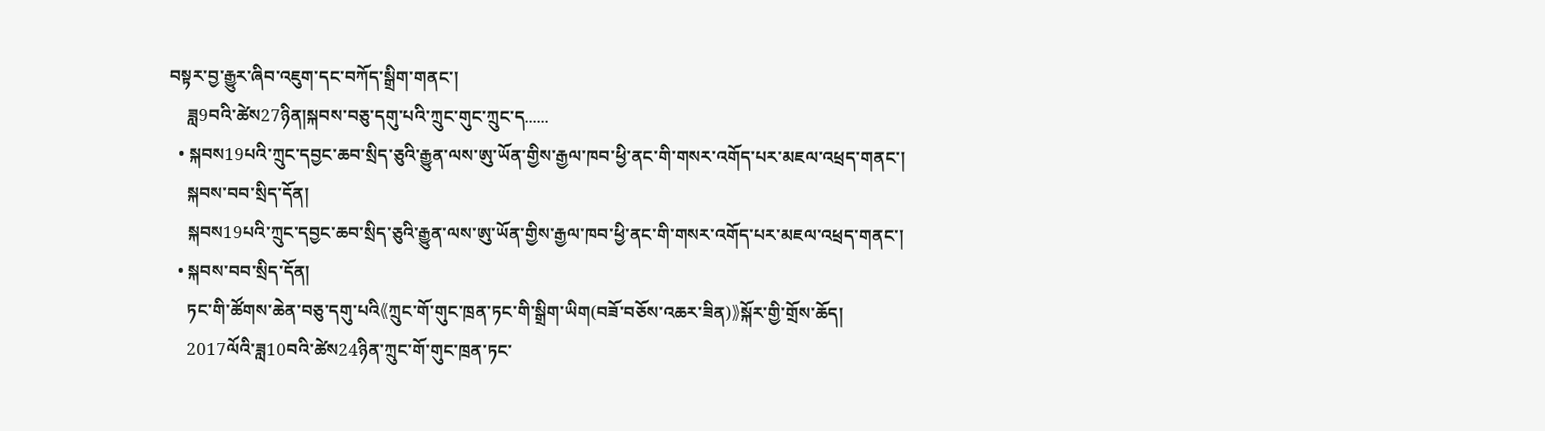བསྟར་བྱ་རྒྱུར་ཞིབ་འཇུག་དང་བཀོད་སྒྲིག་གནང་།
    ཟླ9བའི་ཚེས27ཉིན།སྐབས་བཅུ་དགུ་པའི་ཀྲུང་གུང་ཀྲུང་ད......
  • སྐབས19པའི་ཀྲུང་དབྱང་ཆབ་སྲིད་ཅུའི་རྒྱུན་ལས་ཨུ་ཡོན་གྱིས་རྒྱལ་ཁབ་ཕྱི་ནང་གི་གསར་འགོད་པར་མཇལ་འཕྲད་གནང་།
    སྐབས་བབ་སྲིད་དོན།
    སྐབས19པའི་ཀྲུང་དབྱང་ཆབ་སྲིད་ཅུའི་རྒྱུན་ལས་ཨུ་ཡོན་གྱིས་རྒྱལ་ཁབ་ཕྱི་ནང་གི་གསར་འགོད་པར་མཇལ་འཕྲད་གནང་།
  • སྐབས་བབ་སྲིད་དོན།
    ཏང་གི་ཚོགས་ཆེན་བཅུ་དགུ་པའི《ཀྲུང་གོ་གུང་ཁྲན་ཏང་གི་སྒྲིག་ཡིག(བཟོ་བཅོས་འཆར་ཟིན)》སྐོར་གྱི་གྲོས་ཆོད།
    2017ལོའི་ཟླ10བའི་ཚེས24ཉིན་ཀྲུང་གོ་གུང་ཁྲན་ཏང་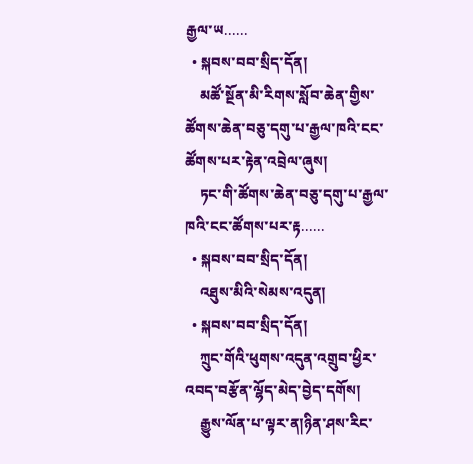རྒྱལ་ཡ......
  • སྐབས་བབ་སྲིད་དོན།
    མཚོ་སྔོན་མི་རིགས་སློབ་ཆེན་གྱིས་ཚོགས་ཆེན་བཅུ་དགུ་པ་རྒྱལ་ཁའི་ངང་ཚོགས་པར་རྟེན་འབྲེལ་ཞུས།
    ཏང་གི་ཚོགས་ཆེན་བཅུ་དགུ་པ་རྒྱལ་ཁའི་ངང་ཚོགས་པར་རྟ......
  • སྐབས་བབ་སྲིད་དོན།
    འཐུས་མིའི་སེམས་འདུན།
  • སྐབས་བབ་སྲིད་དོན།
    ཀྲུང་གོའི་ཕུགས་འདུན་འགྲུབ་ཕྱིར་འབད་བརྩོན་ལྷོད་མེད་བྱེད་དགོས།
    རྒྱུས་ལོན་པ་ལྟར་ན།ཉིན་ཤས་རིང་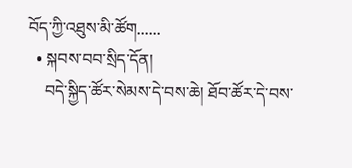བོད་ཀྱི་འཐུས་མི་ཚོག......
  • སྐབས་བབ་སྲིད་དོན།
    བདེ་སྐྱིད་ཚོར་སེམས་དེ་བས་ཆེ། ཐོབ་ཚོར་དེ་བས་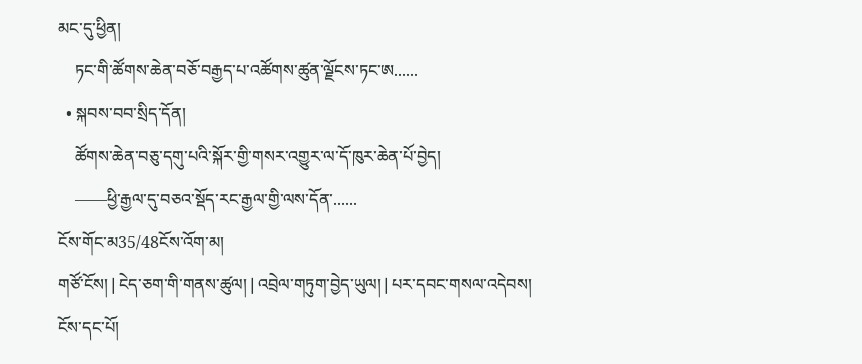མང་དུ་ཕྱིན།
    ཏང་གི་ཚོགས་ཆེན་བཅོ་བརྒྱད་པ་འཚོགས་ཚུན་ལྗོངས་ཏང་ཨ......
  • སྐབས་བབ་སྲིད་དོན།
    ཚོགས་ཆེན་བཅུ་དགུ་པའི་སྐོར་གྱི་གསར་འགྱུར་ལ་དོ་ཁུར་ཆེན་པོ་བྱེད།
    ——ཕྱི་རྒྱལ་དུ་བཅའ་སྡོད་རང་རྒྱལ་གྱི་ལས་དོན་......
ངོས་གོང་མ35/48ངོས་འོག་མ།
གཙོ་ངོས། | ངེད་ཅག་གི་གནས་ཚུལ། | འབྲེལ་གཏུག་བྱེད་ཡུལ། | པར་དབང་གསལ་འདེབས།
ངོས་དང་པོ།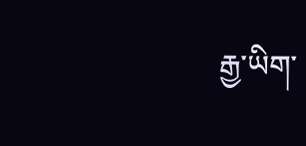རྒྱ་ཡིག་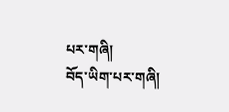པར་གཞི།
བོད་ཡིག་པར་གཞི།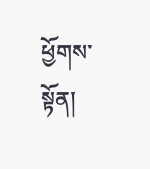ཕྱོགས་སྟོན།